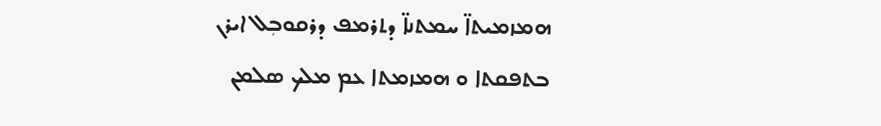ܗܡܙܡܝܬܐ̈ ܚܡܬܢܐ̈ ܕܬܪܡܦ ܕܪܩܘܒܼܠ ܐܝܪܢ ܒܬܦܩܬܐ ܘ ܗܡܙܡܬܐ ܥܡ ܡܠܟ ܣܠܡܢ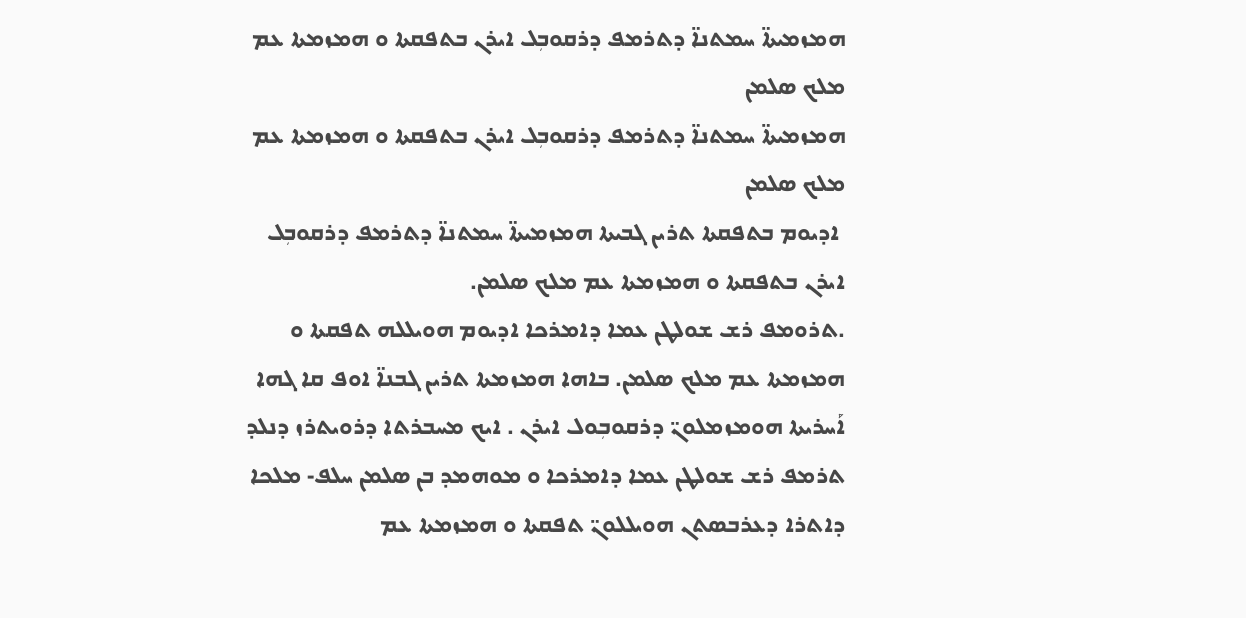ܗܡܙܡܝܬܐ̈ ܚܡܬܢܐ̈ ܕܬܪܡܦ ܕܪܩܘܒܼܠ ܐܝܪܢ ܒܬܦܩܬܐ ܘ ܗܡܙܡܬܐ ܥܡ ܡܠܟ ܣܠܡܢ
ܗܡܙܡܝܬܐ̈ ܚܡܬܢܐ̈ ܕܬܪܡܦ ܕܪܩܘܒܼܠ ܐܝܪܢ ܒܬܦܩܬܐ ܘ ܗܡܙܡܬܐ ܥܡ ܡܠܟ ܣܠܡܢ
 ܐܕܝܘܡ ܒܬܦܩܬܐ ܬܪܝܢ ܓܒܝܬܐ ܗܡܙܡܝܬܐ̈ ܚܡܬܢܐ̈ ܕܬܪܡܦ ܕܪܩܘܒܼܠ ܐܝܪܢ ܒܬܦܩܬܐ ܘ ܗܡܙܡܬܐ ܥܡ ܡܠܟ ܣܠܡܢ.
.ܬܪܘܡܦ ܪܫ ܫܘܠܛܢ ܥܡܐ ܕܐܡܪܟܐ ܐܕܝܘܡ ܗܘܝܠܠܗ ܬܦܩܬܐ ܘ ܗܡܙܡܬܐ ܥܡ ܡܠܟ ܣܠܡܢ. ܒܐܗܐ ܗܡܙܡܬܐ ܬܪܝܢ ܓܒܢܐ̈ ܐܘܦ ܩܐ ܓܗܐ ܐܰܚܪܝܬܐ ܗܘܡܙܡܠܘܢ̈ ܕܪܩܘܒܼܘܠ ܐܝܪܢ . ܐܝܟ ܡܚܒܪܬܐ ܕܪܘܝܬܪܙ ܕܢܠܕ ܬܪܡܦ ܪܫ ܫܘܠܛܢ ܥܡܐ ܕܐܡܪܟܐ ܘ ܡܘܗܡܕ ܒܢ ܣܠܡܢ ܚܠܦ- ܡܠܟܐ ܕܐܬܪܐ ܕܥܪܒܣܬܢ ܗܘܝܠܠܘܢ̈ ܬܦܩܬܐ ܘ ܗܡܙܡܬܐ ܥܡ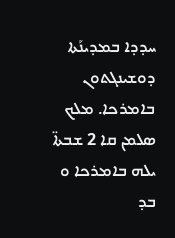ܚܕܕܐ ܒܡܕܝܢܰܬܐ ܕܘܫܝܢܓܬܘܢ ܒܐܡܪܟܐ. ܡܠܟ ܣܠܡܢ ܩܐ 2 ܫܒܬܐ̈ ܝܠܗ ܒܐܡܪܟܐ ܘ ܒܕ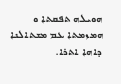ܗܘܝܠܗ ܬܦܩܬܐ ܘ ܗܡܙܡܬܐ ܥܡ ܡܫܬܐܠܢܐ ܕܐܗܐ ܐܬܪܐ.